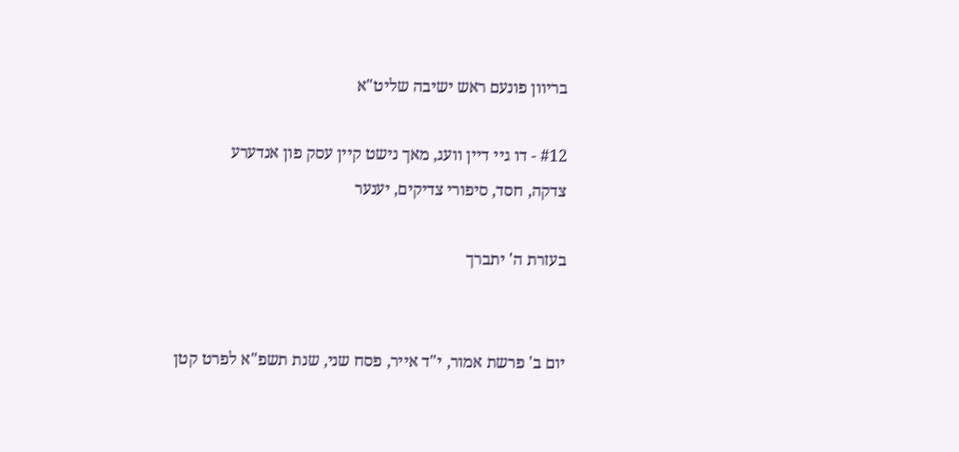בריוון פונעם ראש ישיבה שליט"א

#12 - דו גיי דיין וועג, מאך נישט קיין עסק פון אנדערע
צדקה, חסד, סיפורי צדיקים, יענער

בעזרת ה' יתברך


יום ב' פרשת אמור, י"ד אייר, פסח שני, שנת תשפ"א לפרט קטן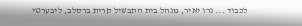לכבוד ... נרו יאיר, מנהל בית התבשיל קרית ברסלב, ליבערטי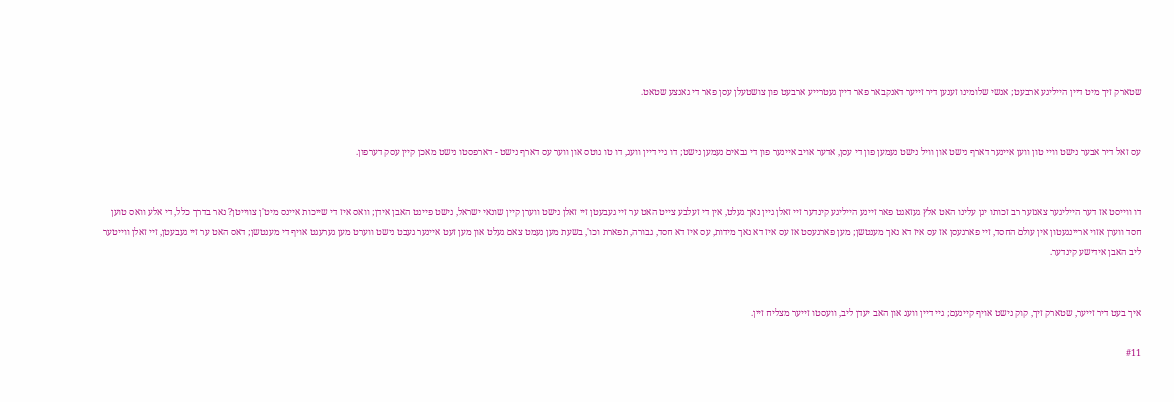שטארק זיך מיט דיין הייליגע ארבעט; אנשי שלומינו זענען דיר זייער דאנקבאר פאר דיין געטרייע ארבעט פון צושטעלן עסן פאר די גאנצע שטאט.


עס זאל דיר אבער נישט וויי טון ווען איינער דארף נישט און וויל נישט נעמען פון די עסן, אדער אויב איינער פון די גבאים נעמען נישט; דו גיי דיין וועג, דו טו גוטס און ווער עס דארף נישט - דארפסטו נישט מאכן קיין עסק דערפון.


דו ווייסט אז דער הייליגער צאנזער רב זכותו יגן עלינו האט אלץ געזאגט פאר זיינע הייליגע קינדער זיי זאלן גיין נאך געלט, אין די זעלבע צייט האט ער זיי געבעטן זיי זאלן נישט ווערן קיין שונאי ישראל, נישט פיינט האבן אידן; וואס איז די שייכות איינס מיט'ן צווייטן? נאר בדרך כלל, די אלע וואס טוען חסד ווערן אזוי אריינגעטון אין עולם החסד, זיי פארגעסן אז עס איז דא נאך מענטשן; מען פארגעסט אז עס איז דא נאך מידות, עס איז דא חסד, גבורה, תפארת וכו', בשעת מען נעמט צאם געלט און מען זעט איינער געבט נישט ווערט מען גערעגט אויף די מענטשן; דאס האט ער זיי געבעטן, זיי זאלן ווייטער ליב האבן אידישע קינדער.


איך בעט דיר זייער, שטארק זיך, קוק נישט אויף קיינעם; גיי דיין וועג און האב יעדן ליב, וועסטו זייער מצליח זיין.

#11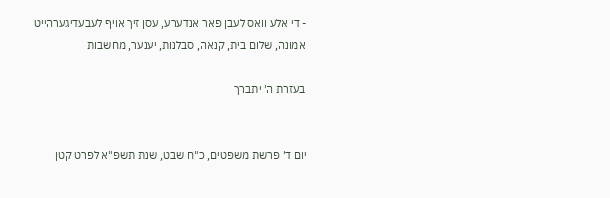- די אלע וואס לעבן פאר אנדערע, עסן זיך אויף לעבעדיגערהייט
אמונה, שלום בית, קנאה, סבלנות, יענער, מחשבות

בעזרת ה' יתברך


יום ד' פרשת משפטים, כ"ח שבט, שנת תשפ"א לפרט קטן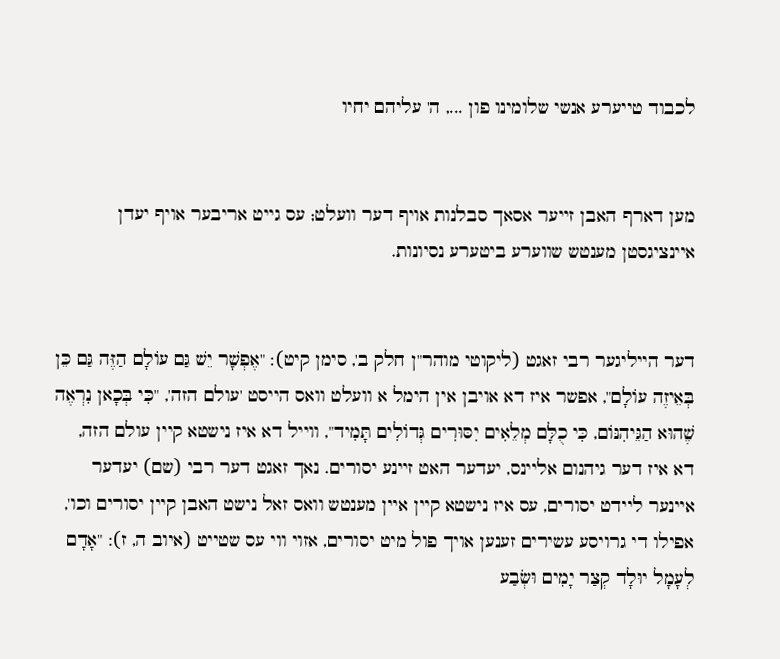לכבוד טייערע אנשי שלומינו פון ..., ה' עליהם יחיו


מען דארף האבן זייער אסאך סבלנות אויף דער וועלט; עס גייט אריבער אויף יעדן איינציגסטן מענטש שווערע ביטערע נסיונות.


דער הייליגער רבי זאגט (ליקוטי מוהר"ן חלק ב', סימן קיט): "אֶפְשָׁר יֵשׁ גַּם עוֹלָם הַזֶּה גַּם כֵּן בְּאֵיזֶה עוֹלָם", אפשר איז דא אויבן אין הימל א וועלט וואס הייסט 'עולם הזה', "כִּי בְּכָאן נִרְאֶה שֶׁהוּא הַגֵּיהִנּוֹם, כִּי כֻלָּם מְלֵאִים יִסּוּרִים גְּדוֹלִים תָּמִיד", ווייל דא איז נישטא קיין עולם הזה, דא איז דער גיהנום אליינס, יעדער האט זיינע יסורים. נאך זאגט דער רבי (שם) יעדער איינער ליידט יסורים, עס איז נישטא קיין איין מענטש וואס זאל נישט האבן קיין יסורים וכו', אפילו די גרויסע עשירים זענען אויך פול מיט יסורים, אזוי ווי עס שטייט (איוב ה, ז): "אָדָם לְעָמָל יוּלָד קְצַר יָמִים וּשְׂבַע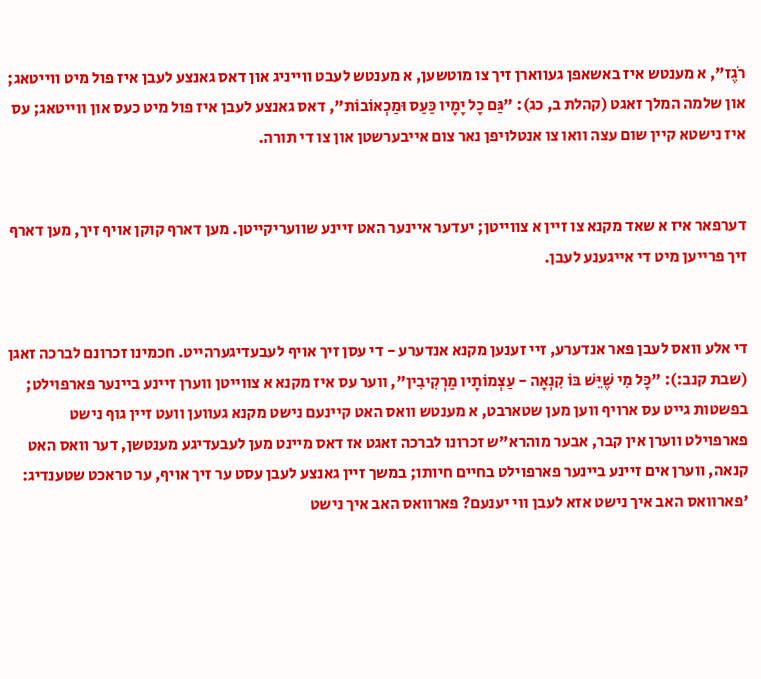רֹגֶז", א מענטש איז באשאפן געווארן זיך צו מוטשען, א מענטש לעבט ווייניג און דאס גאנצע לעבן איז פול מיט ווייטאג; און שלמה המלך זאגט (קהלת ב, כג): "גַּם כָל יָמָיו כַּעַס וּמַכְאוֹבוֹת", דאס גאנצע לעבן איז פול מיט כעס און ווייטאג; עס איז נישטא קיין שום עצה וואו צו אנטלויפן נאר צום אייבערשטן און צו די תורה.


דערפאר איז א שאד מקנא צו זיין א צווייטן; יעדער איינער האט זיינע שוועריקייטן. מען דארף קוקן אויף זיך, מען דארף זיך פרייען מיט די אייגענע לעבן.


די אלע וואס לעבן פאר אנדערע, זיי זענען מקנא אנדערע - די עסן זיך אויף לעבעדיגערהייט. חכמינו זכרונם לברכה זאגן (שבת קנב:): "כָּל מִי שֶׁיֵּשׁ בּוֹ קִנְאָה - עַצְמוֹתָיו מַרְקִיבִין", ווער עס איז מקנא א צווייטן ווערן זיינע ביינער פארפוילט; בפשטות גייט עס ארויף ווען מען שטארבט, א מענטש וואס האט קיינעם נישט מקנא געווען וועט זיין גוף נישט פארפוילט ווערן אין קבר, אבער מוהרא"ש זכרונו לברכה זאגט אז דאס מיינט מען לעבעדיגע מענטשן, דער וואס האט קנאה, ווערן אים זיינע ביינער פארפוילט בחיים חיותו; במשך זיין גאנצע לעבן עסט ער זיך אויף, ער טראכט שטענדיג: 'פארוואס האב איך נישט אזא לעבן ווי יענעם? פארוואס האב איך נישט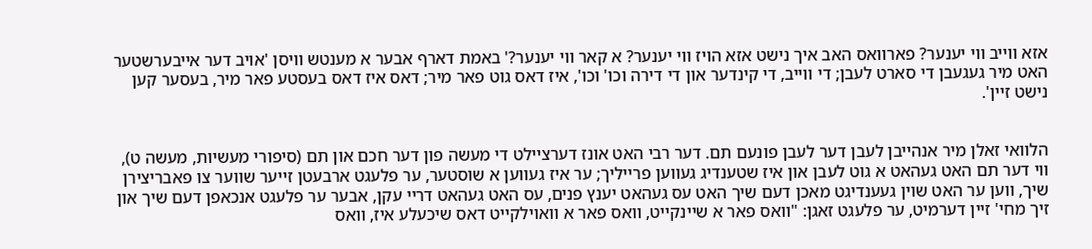אזא ווייב ווי יענער? פארוואס האב איך נישט אזא הויז ווי יענער? א קאר ווי יענער?' באמת דארף אבער א מענטש וויסן 'אויב דער אייבערשטער האט מיר געגעבן די סארט לעבן; די ווייב, די קינדער און די דירה וכו' וכו', איז דאס גוט פאר מיר; דאס איז דאס בעסטע פאר מיר, בעסער קען נישט זיין'.


הלוואי זאלן מיר אנהייבן לעבן דער לעבן פונעם תם. דער רבי האט אונז דערציילט די מעשה פון דער חכם און תם (סיפורי מעשיות, מעשה ט), ווי דער תם האט געהאט א גוט לעבן און איז שטענדיג געווען פרייליך; ער איז געווען א שוסטער, ער פלעגט ארבעטן זייער שווער צו פאבריצירן שיך, ווען ער האט שוין געענדיגט מאכן דעם שיך האט עס געהאט יענץ פנים, עס האט געהאט דריי עקן, אבער ער פלעגט אנכאפן דעם שיך און זיך מחי' זיין דערמיט, ער פלעגט זאגן: "וואס פאר א שיינקייט, וואס פאר א וואוילקייט דאס שיכעלע איז, וואס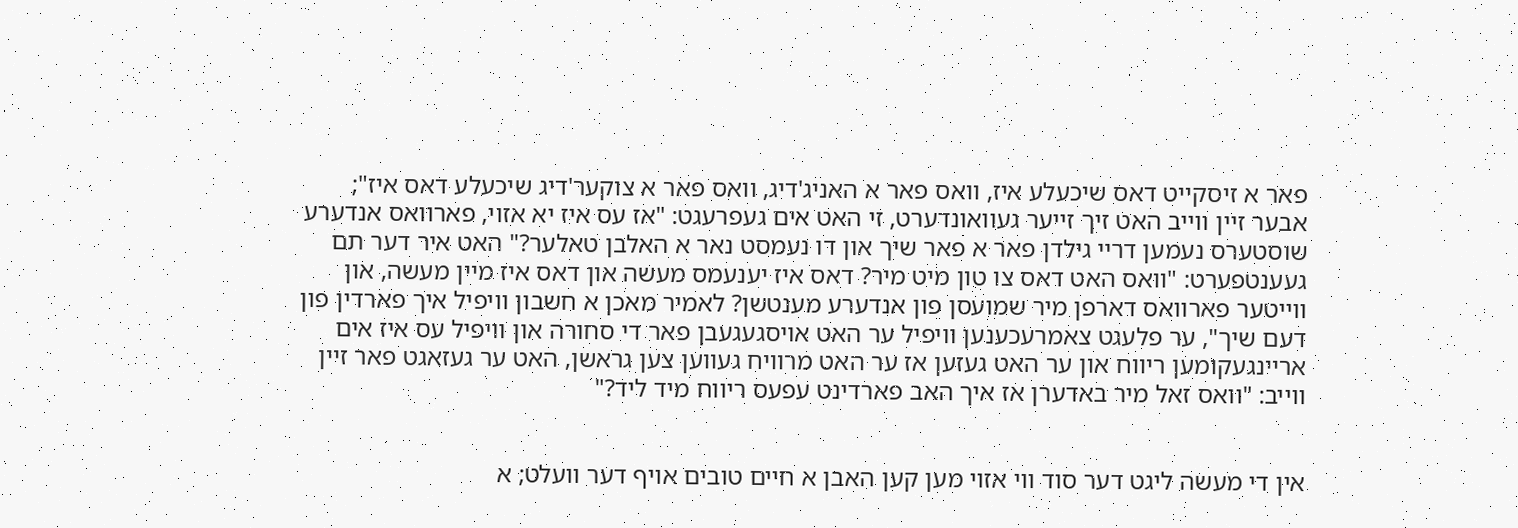פאר א זיסקייט דאס שיכעלע איז, וואס פאר א האניג'דיג, וואס פאר א צוקער'דיג שיכעלע דאס איז"; אבער זיין ווייב האט זיך זייער געוואונדערט, זי האט אים געפרעגט: "אז עס איז יא אזוי, פארוואס אנדערע שוסטערס נעמען דריי גילדן פאר א פאר שיך און דו נעמסט נאר א האלבן טאלער?" האט איר דער תם געענטפערט: "וואס האט דאס צו טון מיט מיר? דאס איז יענעמס מעשה און דאס איז מיין מעשה, און ווייטער פארוואס דארפן מיר שמועסן פון אנדערע מענטשן? לאמיר מאכן א חשבון וויפיל איך פארדין פון דעם שיך", ער פלעגט צאמרעכענען וויפיל ער האט אויסגעגעבן פאר די סחורה און וויפיל עס איז אים אריינגעקומען ריווח און ער האט געזען אז ער האט מרוויח געווען צען גראשן, האט ער געזאגט פאר זיין ווייב: "וואס זאל מיר באדערן אז איך האב פארדינט עפעס ריווח מיד ליד?"


אין די מעשה ליגט דער סוד ווי אזוי מען קען האבן א חיים טובים אויף דער וועלט; א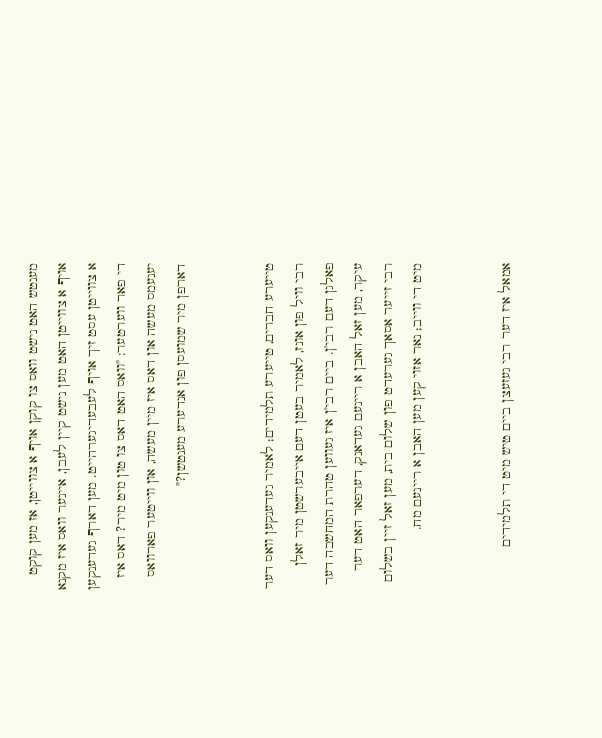מענטש האט נישט וואס צו קוקן אויף א צווייטן, אז מען קוקט אויף א צווייטן האט מען נישט קיין לעבן, איינער וואס איז מקנא א צווייטן עסט זיך אויף לעבעדיגערהייט. מען דארף געדענקען די פאר ווערטער: "וואס האט דאס צו טון מיט מיר? דאס איז יענעמס מעשה און דאס איז מיין מעשה, און ווייטער פארוואס דארפן מיר שמועסן פון אנדערע מענטשן?"


טייערע חברים, טייערע תלמידים; לאמיר געדענקען וואס דער רבי וויל פון אונז, לאמיר בעטן דעם אייבערשטן מיר זאלן פאלגן דעם רבי'ן. ביים רבי'ן איז געווען טהרת המחשבה דער עיקר, מען זאל האבן א ריינעם געדאנק, דערפאר האט דער רבי זייער אסאך גערעדט פון שלום בית, מען זאל זיין בשלום מיט די ווייב; נאר אזוי קען מען האבן א ריינעם מח.


אמאל איז דער רבי געזעצן ביים טיש מיט די תלמידים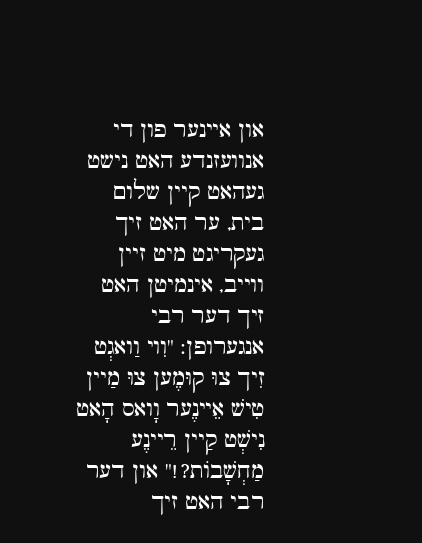און איינער פון די אנוועזנדע האט נישט געהאט קיין שלום בית, ער האט זיך געקריגט מיט זיין ווייב, אינמיטן האט זיך דער רבי אנגערופן: "וִוי וַואגְט זִיך צוּ קוּמֶען צוּ מַיין טִישׁ אֵיינֶער וָואס הָאט נִישְׁט קַיין רֵיינֶע מַחְשָׁבוֹת?!" און דער רבי האט זיך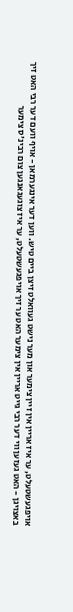אויפגעשטעלט, ער איז אריין אין זיין צימער און מער נישט געוואלט זיצן ביים טיש. ווען דער אינגערמאן - אויף וועם דער רבי האט זיך באצויגן - האט געזען ווי דער רבי גייט אריין אין צימער האט ער זיך אויפגעשטעלט, ער איז צוגעגאנגען צום רבינ'ס צימער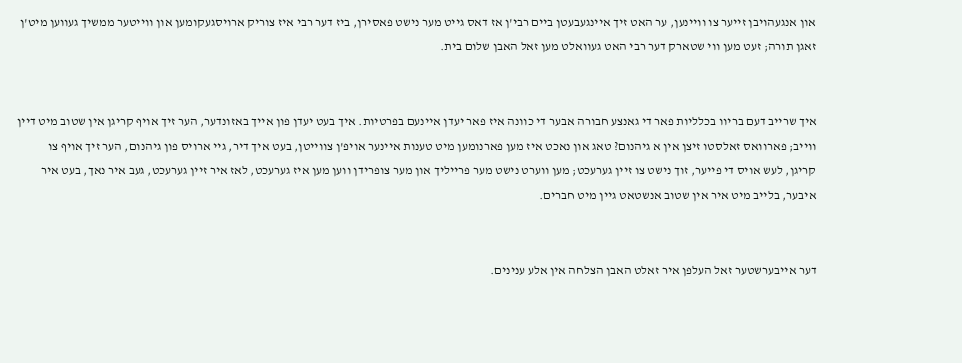און אנגעהויבן זייער צו וויינען, ער האט זיך איינגעבעטן ביים רבי'ן אז דאס גייט מער נישט פאסירן, ביז דער רבי איז צוריק ארויסגעקומען און ווייטער ממשיך געווען מיט'ן זאגן תורה; זעט מען ווי שטארק דער רבי האט געוואלט מען זאל האבן שלום בית.


איך שרייב דעם בריוו בכלליות פאר די גאנצע חבורה אבער די כוונה איז פאר יעדן איינעם בפרטיות. איך בעט יעדן פון אייך באזונדער, הער זיך אויף קריגן אין שטוב מיט דיין ווייב; פארוואס זאלסטו זיצן אין א גיהנום? טאג און נאכט איז מען פארנומען מיט טענות איינער אויפ'ן צווייטן, בעט איך דיר, גיי ארויס פון גיהנום, הער זיך אויף צו קריגן, לעש אויס די פייער, זוך נישט צו זיין גערעכט; מען ווערט נישט מער פרייליך און מער צופרידן ווען מען איז גערעכט, לאז איר זיין גערעכט, געב איר נאך, בעט איר איבער, בלייב מיט איר אין שטוב אנשטאט גיין מיט חברים.


דער אייבערשטער זאל העלפן איר זאלט האבן הצלחה אין אלע ענינים.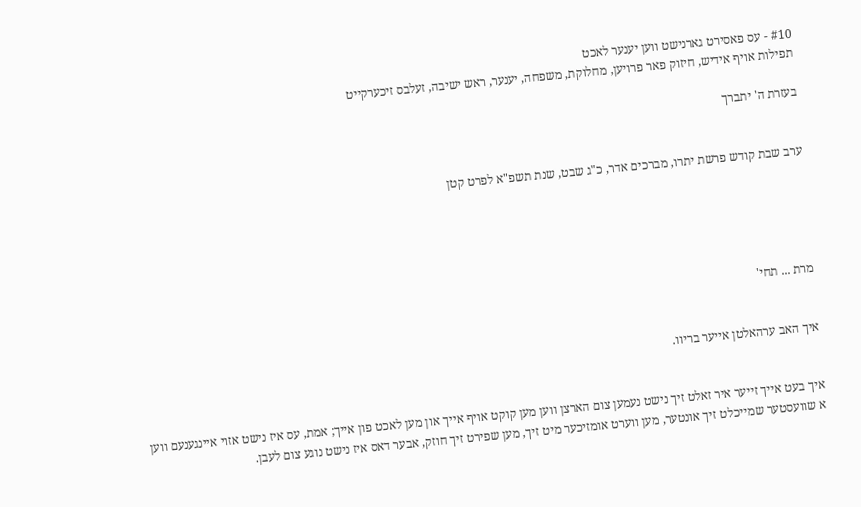#10 - עס פאסירט גארנישט ווען יענער לאכט
תפילות אויף אידיש, חיזוק פאר פרויען, מחלוקת, משפחה, יענער, ראש ישיבה, זעלבס זיכערקייט

בעזרת ה' יתברך


ערב שבת קודש פרשת יתרו, מברכים אדר, כ"ג שבט, שנת תשפ"א לפרט קטן





מרת ... תחי'


איך האב ערהאלטן אייער בריוו.


איך בעט אייך זייער איר זאלט זיך נישט נעמען צום הארצן ווען מען קוקט אויף אייך און מען לאכט פון אייך; אמת, עס איז נישט אזוי איינגענעם ווען א שוועסטער שמייכלט זיך אונטער, מען ווערט אומזיכער מיט זיך, מען שפירט זיך חוזק, אבער דאס איז נישט נוגע צום לעבן.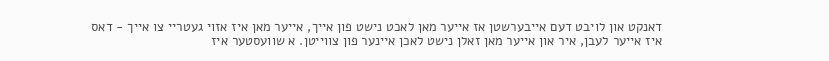דאנקט און לויבט דעם אייבערשטן אז אייער מאן לאכט נישט פון אייך, אייער מאן איז אזוי געטריי צו אייך - דאס איז אייער לעבן, איר און אייער מאן זאלן נישט לאכן איינער פון צווייטן. א שוועסטער איז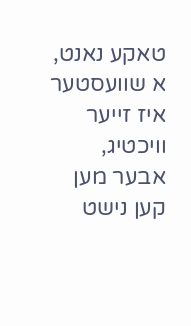טאקע נאנט, א שוועסטער איז זייער וויכטיג, אבער מען קען נישט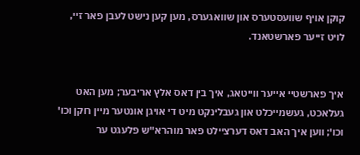קוקן אויף שוועסטערס און שוואגערס, מען קען נישט לעבן פאר זיי, לויט זייער פארשטאנד.


איך פארשטיי אייער ווייטאג, איך בין דאס אלץ אריבער; מען האט געלאכט, געשמייכלט און געבלינקט מיט די אויגן אונטער מיין רוקן וכו' וכו'; ווען איך האב דאס דערציילט פאר מוהרא"ש פלעגט ער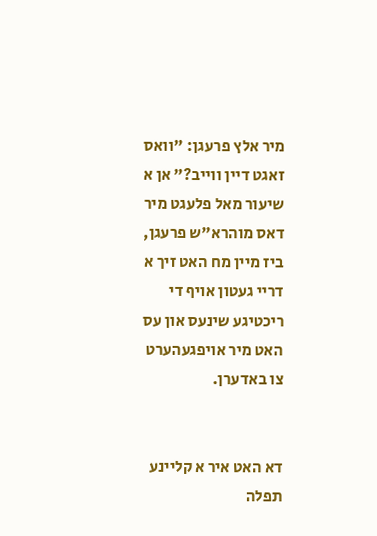מיר אלץ פרעגן: "וואס זאגט דיין ווייב?" אן א שיעור מאל פלעגט מיר דאס מוהרא"ש פרעגן, ביז מיין מח האט זיך א דריי געטון אויף די ריכטיגע שינעס און עס האט מיר אויפגעהערט צו באדערן.


דא האט איר א קליינע תפלה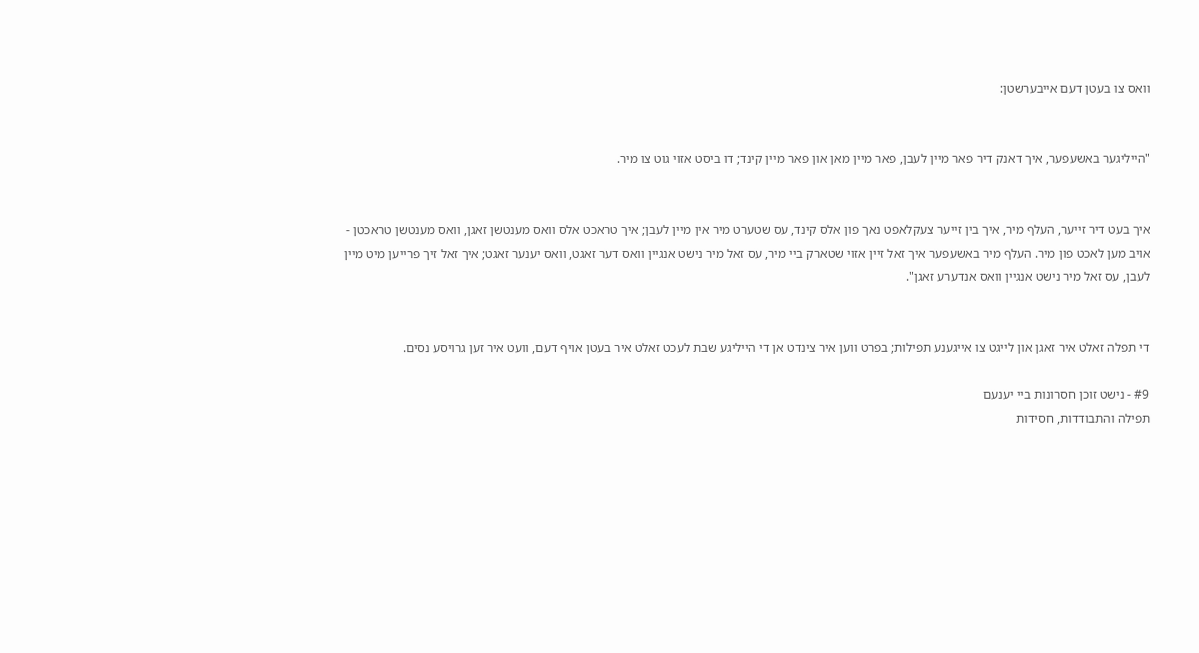וואס צו בעטן דעם אייבערשטן:


"הייליגער באשעפער, איך דאנק דיר פאר מיין לעבן, פאר מיין מאן און פאר מיין קינד; דו ביסט אזוי גוט צו מיר.


איך בעט דיר זייער, העלף מיר, איך בין זייער צעקלאפט נאך פון אלס קינד, עס שטערט מיר אין מיין לעבן; איך טראכט אלס וואס מענטשן זאגן, וואס מענטשן טראכטן - אויב מען לאכט פון מיר. העלף מיר באשעפער איך זאל זיין אזוי שטארק ביי מיר, עס זאל מיר נישט אנגיין וואס דער זאגט, וואס יענער זאגט; איך זאל זיך פרייען מיט מיין לעבן, עס זאל מיר נישט אנגיין וואס אנדערע זאגן".


די תפלה זאלט איר זאגן און לייגט צו אייגענע תפילות; בפרט ווען איר צינדט אן די הייליגע שבת לעכט זאלט איר בעטן אויף דעם, וועט איר זען גרויסע נסים.

#9 - נישט זוכן חסרונות ביי יענעם
תפילה והתבודדות, חסידות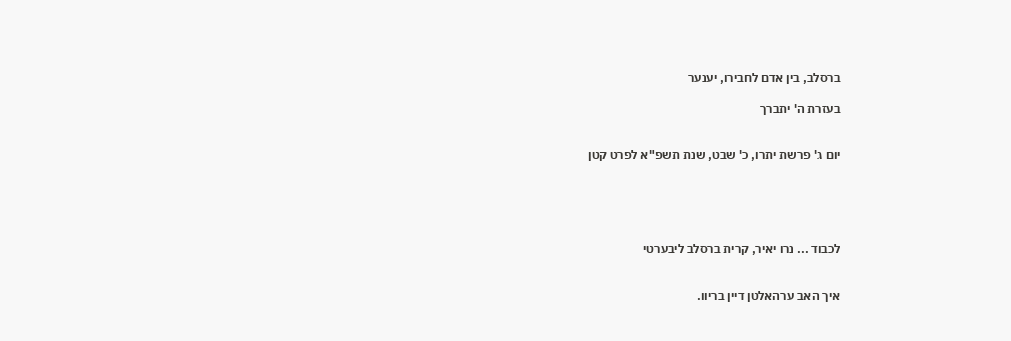ברסלב, בין אדם לחבירו, יענער

בעזרת ה' יתברך


יום ג' פרשת יתרו, כ' שבט, שנת תשפ"א לפרט קטן





לכבוד ... נרו יאיר, קרית ברסלב ליבערטי


איך האב ערהאלטן דיין בריוו.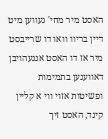האסט מיר מחי' געווען מיט דיין בריוו וואו דו שרייבסט מיר אז דו האסט אנגעהויבן דאווענען בתמימות ופשיטות אזוי ווי א קליין קינד, האסט זיך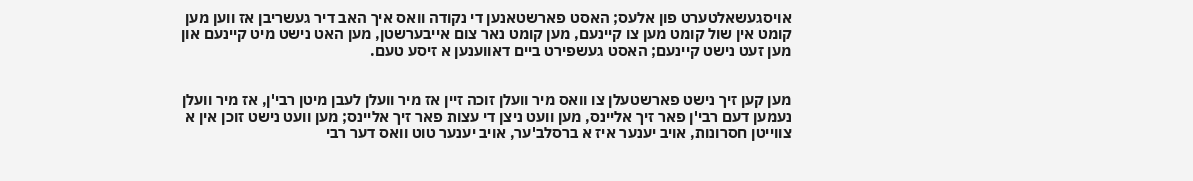אויסגעשאלטערט פון אלעס; האסט פארשטאנען די נקודה וואס איך האב דיר געשריבן אז ווען מען קומט אין שול קומט מען צו קיינעם, מען קומט נאר צום אייבערשטן, מען האט נישט מיט קיינעם און מען זעט נישט קיינעם; האסט געשפירט ביים דאווענען א זיסע טעם.


מען קען זיך נישט פארשטעלן צו וואס מיר וועלן זוכה זיין אז מיר וועלן לעבן מיטן רבי'ן, אז מיר וועלן נעמען דעם רבי'ן פאר זיך אליינס, מען וועט ניצן די עצות פאר זיך אליינס; מען וועט נישט זוכן אין א צווייטן חסרונות, אויב יענער איז א ברסלב'ער, אויב יענער טוט וואס דער רבי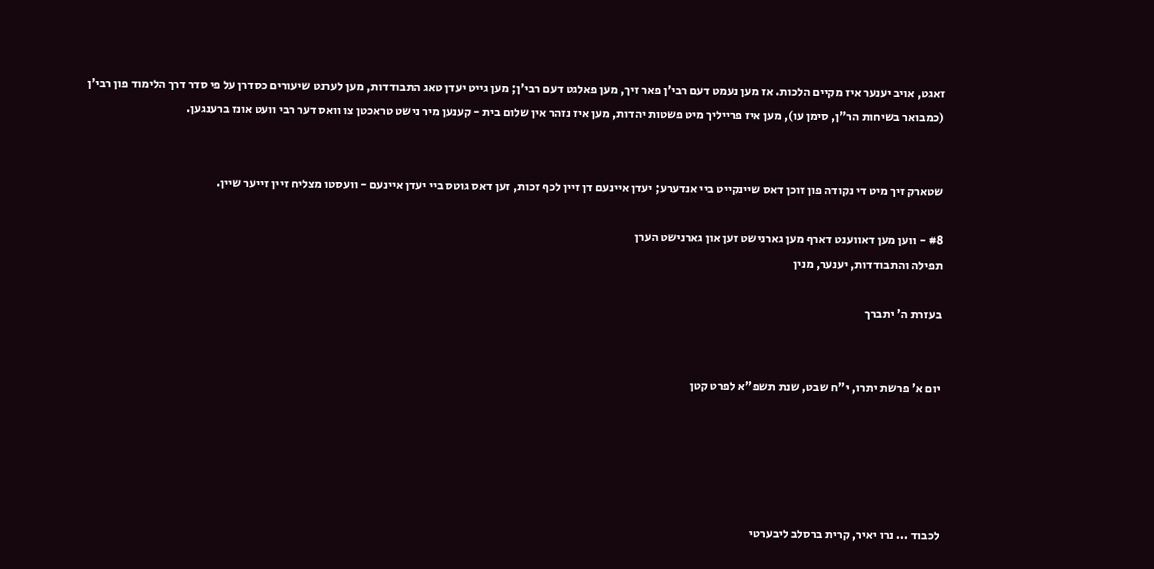זאגט, אויב יענער איז מקיים הלכות. אז מען נעמט דעם רבי'ן פאר זיך, מען פאלגט דעם רבי'ן; מען גייט יעדן טאג התבודדות, מען לערנט שיעורים כסדרן על פי סדר דרך הלימוד פון רבי'ן (כמבואר בשיחות הר"ן, סימן עו), מען איז פרייליך מיט פשטות יהדות, מען איז נזהר אין שלום בית - קענען מיר נישט טראכטן צו וואס דער רבי וועט אונז ברענגען.


שטארק זיך מיט די נקודה פון זוכן דאס שיינקייט ביי אנדערע; יעדן איינעם דן זיין לכף זכות, זען דאס גוטס ביי יעדן איינעם - וועסטו מצליח זיין זייער שיין.

#8 - ווען מען דאווענט דארף מען גארנישט זען און גארנישט הערן
תפילה והתבודדות, יענער, מנין

בעזרת ה' יתברך


יום א' פרשת יתרו, י"ח שבט, שנת תשפ"א לפרט קטן





לכבוד ... נרו יאיר, קרית ברסלב ליבערטי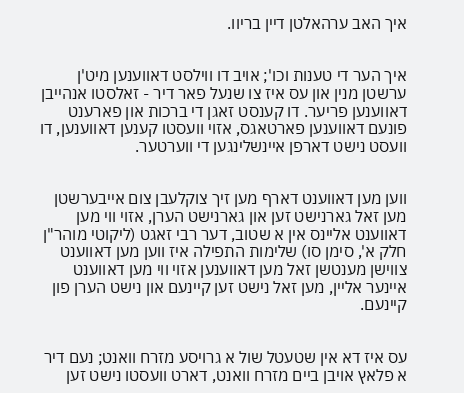איך האב ערהאלטן דיין בריוו.


איך הער די טענות וכו'; אויב דו ווילסט דאווענען מיט'ן ערשטן מנין און עס איז צו שנעל פאר דיר - זאלסטו אנהייבן דאווענען פריער. דו קענסט זאגן די ברכות און פארענט פונעם דאווענען פארטאגס, אזוי וועסטו קענען דאווענען, דו וועסט נישט דארפן איינשלינגען די ווערטער.


ווען מען דאווענט דארף מען זיך צוקלעבן צום אייבערשטן מען זאל גארנישט זען און גארנישט הערן, אזוי ווי מען דאווענט אליינס אין א שטוב, דער רבי זאגט (ליקוטי מוהר"ן חלק א', סימן סו) שלימות התפילה איז ווען מען דאווענט צווישן מענטשן זאל מען דאווענען אזוי ווי מען דאווענט איינער אליין, מען זאל נישט זען קיינעם און נישט הערן פון קיינעם.


עס איז דא אין שטעטל שול א גרויסע מזרח וואנט; נעם דיר א פלאץ אויבן ביים מזרח וואנט, דארט וועסטו נישט זען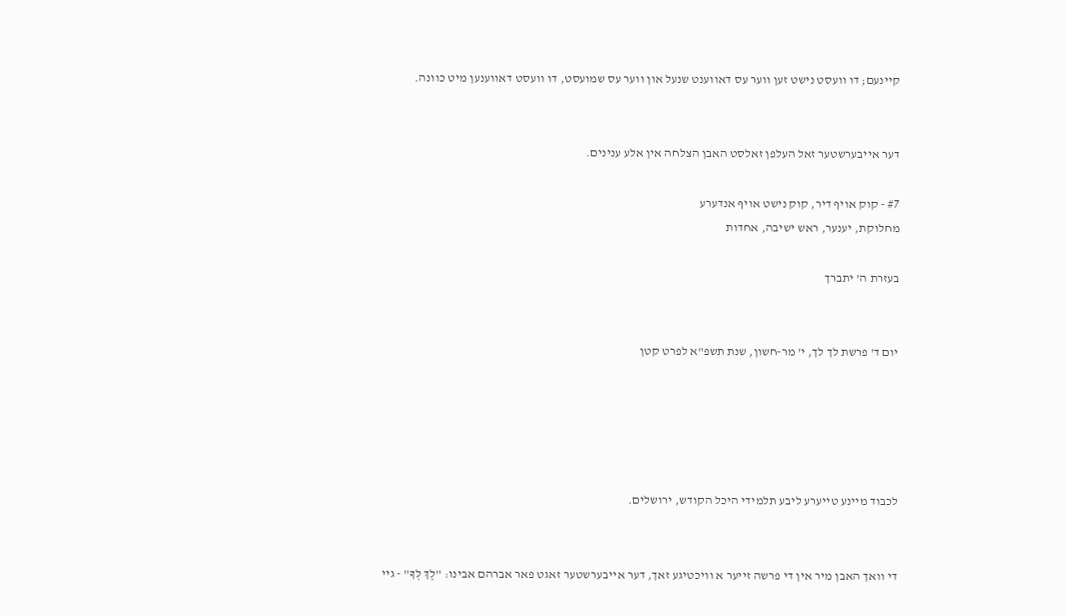קיינעם; דו וועסט נישט זען ווער עס דאווענט שנעל און ווער עס שמועסט, דו וועסט דאווענען מיט כוונה.


דער אייבערשטער זאל העלפן זאלסט האבן הצלחה אין אלע ענינים.

#7 - קוק אויף דיר, קוק נישט אויף אנדערע
מחלוקת, יענער, ראש ישיבה, אחדות

בעזרת ה' יתברך


יום ד' פרשת לך לך, י' מר-חשון, שנת תשפ"א לפרט קטן





לכבוד מיינע טייערע ליבע תלמידי היכל הקודש, ירושלים.


די וואך האבן מיר אין די פרשה זייער א וויכטיגע זאך, דער אייבערשטער זאגט פאר אברהם אבינו: "לֶךְ לְּךָ" - גיי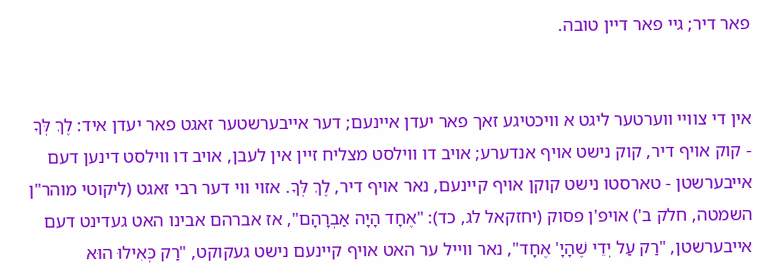פאר דיר; גיי פאר דיין טובה.


אין די צוויי ווערטער ליגט א וויכטיגע זאך פאר יעדן איינעם; דער אייבערשטער זאגט פאר יעדן איד: לֶךְ לְּךָ - קוק אויף דיר, קוק נישט אויף אנדערע; אויב דו ווילסט מצליח זיין אין לעבן, אויב דו ווילסט דינען דעם אייבערשטן - טארסטו נישט קוקן אויף קיינעם, נאר אויף דיר, לֶךְ לְּךָ. אזוי ווי דער רבי זאגט (ליקוטי מוהר"ן השמטה, חלק ב') אויפ'ן פסוק (יחזקאל לג, כד): "אֶחָד הָיָה אַבְרָהָם", אז אברהם אבינו האט געדינט דעם אייבערשטן, "רַק עַל יְדֵי שֶׁהָיָ' אֶחָד", נאר ווייל ער האט אויף קיינעם נישט געקוקט, "רַק כְּאִילוּ הוּא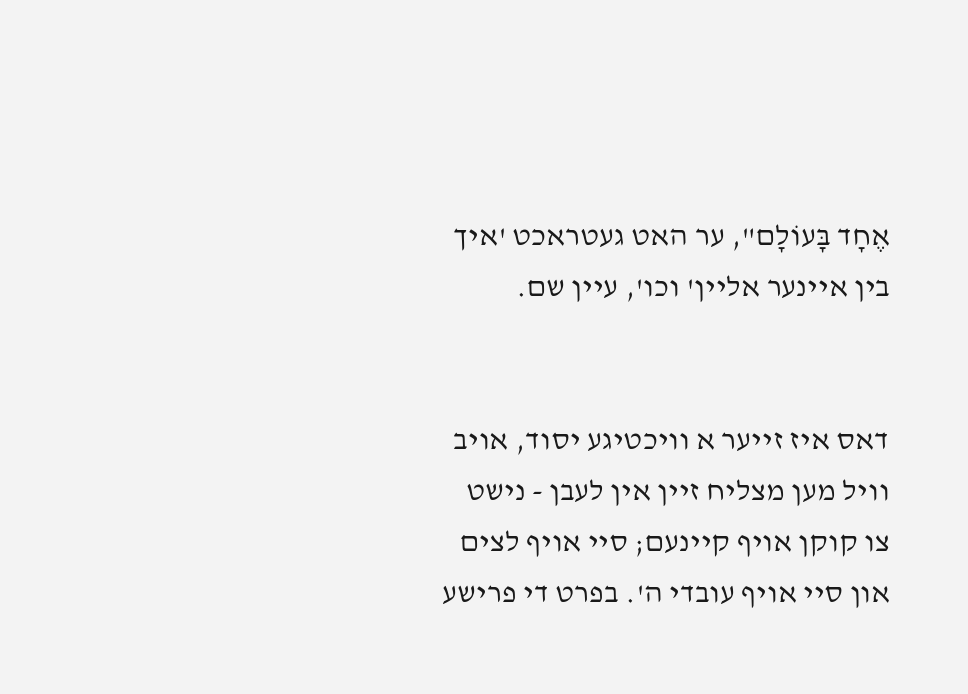אֶחָד בָּעוֹלָם", ער האט געטראכט 'איך בין איינער אליין' וכו', עיין שם.


דאס איז זייער א וויכטיגע יסוד, אויב וויל מען מצליח זיין אין לעבן - נישט צו קוקן אויף קיינעם; סיי אויף לצים און סיי אויף עובדי ה'. בפרט די פרישע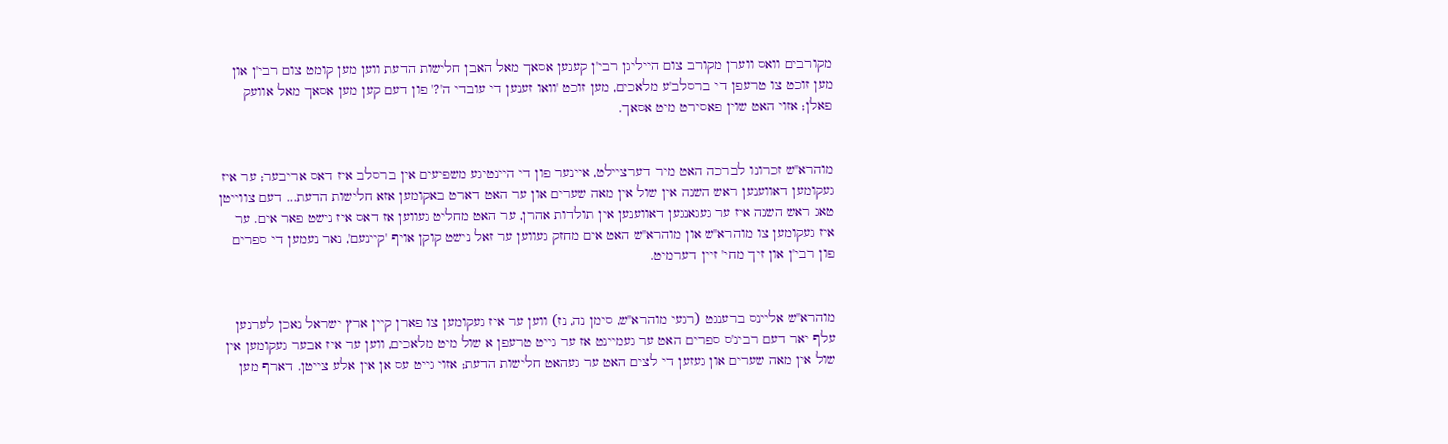מקורבים וואס ווערן מקורב צום הייליגן רבי'ן קענען אסאך מאל האבן חלישות הדעת ווען מען קומט צום רבי'ן און מען זוכט צו טרעפן די ברסלב'ע מלאכים, מען זוכט 'וואו זענען די עובדי ה'?' פון דעם קען מען אסאך מאל אוועק פאלן; אזוי האט שוין פאסירט מיט אסאך.


מוהרא"ש זכרונו לברכה האט מיר דערציילט, איינער פון די היינטיגע משפיעים אין ברסלב איז דאס אריבער; ער איז געקומען דאווענען ראש השנה אין שול אין מאה שערים און ער האט דארט באקומען אזא חלישות הדעת... דעם צווייטן טאג ראש השנה איז ער געגאנגען דאווענען אין תולדות אהרן, ער האט מחליט געווען אז דאס איז נישט פאר אים. ער איז געקומען צו מוהרא"ש און מוהרא"ש האט אים מחזק געווען ער זאל נישט קוקן אויף 'קיינעם', נאר נעמען די ספרים פון רבי'ן און זיך מחי' זיין דערמיט.


מוהרא"ש אליינס ברענגט (רגעי מוהרא"ש, סימן נה, נז) ווען ער איז געקומען צו פארן קיין ארץ ישראל נאכן לערנען עלף יאר דעם רבינ'ס ספרים האט ער געמיינט אז ער גייט טרעפן א שול מיט מלאכים, ווען ער איז אבער געקומען אין שול אין מאה שערים און געזען די לצים האט ער געהאט חלישות הדעת; אזוי גייט עס אן אין אלע צייטן. דארף מען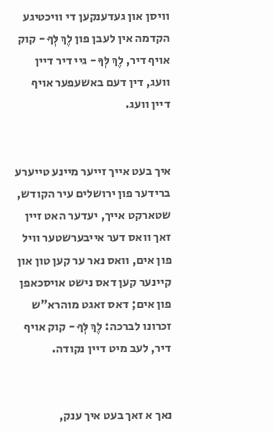וויסן און געדענקען די וויכטיגע הקדמה אין לעבן פון לֶךְ לְּךָ - קוק אויף דיר, לֶךְ לְּךָ - גיי דיר דיין וועג, דין דעם באשעפער אויף דיין וועג.


איך בעט אייך זייער מיינע טייערע ברידער פון ירושלים עיר הקודש, שטארקט אייך, יעדער האט זיין זאך וואס דער אייבערשטער וויל פון אים, וואס נאר ער קען טון און קיינער קען דאס נישט אויסכאפן פון אים; דאס זאגט מוהרא"ש זכרונו לברכה: לֶךְ לְּךָ - קוק אויף דיר, לעב מיט דיין נקודה.


נאך א זאך בעט איך ענק,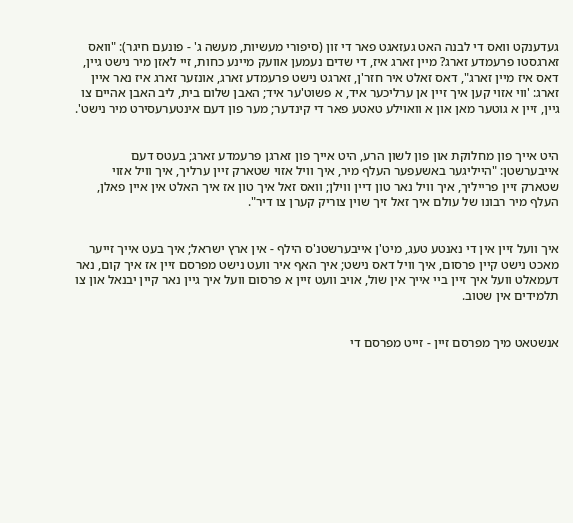געדענקט וואס די לבנה האט געזאגט פאר די זון (סיפורי מעשיות, מעשה ג' - פונעם חיגר): "וואס זארגסטו פרעמדע זארג? מיין זארג איז, די שדים נעמען אוועק מיינע כחות, זיי לאזן מיר נישט גיין, דאס איז מיין זארג", דאס זאלט איר חזר'ן, זארגט נישט פרעמדע זארג, אונזער זארג איז נאר איין זארג: 'ווי אזוי קען איך זיין אן ערליכער איד, א פשוט'ער איד; האבן שלום בית, ליב האבן אהיים צו גיין, זיין א גוטער מאן און א וואוילע טאטע פאר די קינדער; מער פון דעם אינטערעסירט מיר נישט'.


היט אייך פון מחלוקת און פון לשון הרע, היט אייך פון זארגן פרעמדע זארג; בעטס דעם אייבערשטן: "הייליגער באשעפער העלף מיר, איך וויל אזוי שטארק זיין ערליך, איך וויל אזוי שטארק זיין פרייליך, איך וויל נאר טון דיין ווילן; וואס זאל איך טון אז איך האלט אין איין פאלן, העלף מיר רבונו של עולם איך זאל זיך שוין צוריק קערן צו דיר".


איך וועל זיין אין די נאנטע טעג, מיט'ן אייבערשטנ'ס הילף - אין ארץ ישראל; איך בעט אייך זייער מאכט נישט קיין פרסום, איך וויל דאס נישט; איך האף איר וועט נישט מפרסם זיין אז איך קום, נאר דעמאלט וועל איך זיין ביי אייך אין שול, אויב וועט זיין א פרסום וועל איך גיין נאר קיין יבנאל און צו תלמידים אין שטוב.


אנשטאט מיך מפרסם זיין - זייט מפרסם די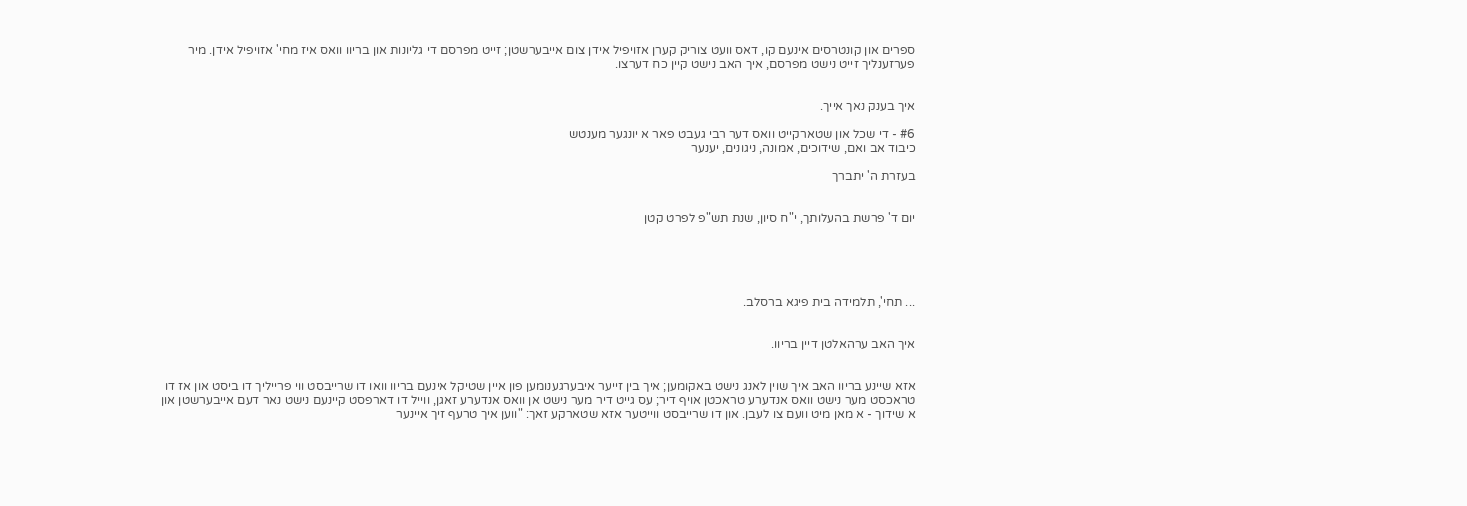ספרים און קונטרסים אינעם קו, דאס וועט צוריק קערן אזויפיל אידן צום אייבערשטן; זייט מפרסם די גליונות און בריוו וואס איז מחי' אזויפיל אידן. מיר פערזענליך זייט נישט מפרסם, איך האב נישט קיין כח דערצו.


איך בענק נאך אייך.

#6 - די שכל און שטארקייט וואס דער רבי געבט פאר א יונגער מענטש
כיבוד אב ואם, שידוכים, אמונה, ניגונים, יענער

בעזרת ה' יתברך


יום ד' פרשת בהעלותך, י"ח סיון, שנת תש"פ לפרט קטן





... תחי', תלמידה בית פיגא ברסלב.


איך האב ערהאלטן דיין בריוו.


אזא שיינע בריוו האב איך שוין לאנג נישט באקומען; איך בין זייער איבערגענומען פון איין שטיקל אינעם בריוו וואו דו שרייבסט ווי פרייליך דו ביסט און אז דו טראכסט מער נישט וואס אנדערע טראכטן אויף דיר; עס גייט דיר מער נישט אן וואס אנדערע זאגן, ווייל דו דארפסט קיינעם נישט נאר דעם אייבערשטן און א שידוך - א מאן מיט וועם צו לעבן. און דו שרייבסט ווייטער אזא שטארקע זאך: "ווען איך טרעף זיך איינער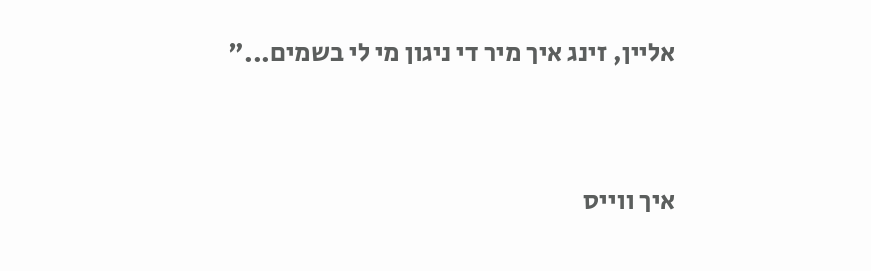אליין, זינג איך מיר די ניגון מי לי בשמים..."


איך ווייס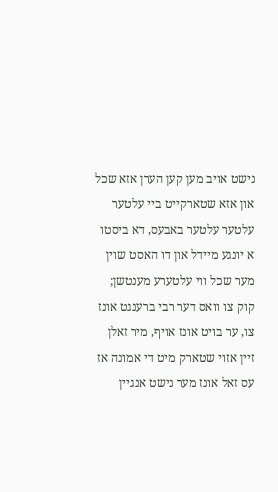נישט אויב מען קען הערן אזא שכל און אזא שטארקייט ביי עלטער עלטער עלטער באבעס, דא ביסטו א יונגע מיידל און דו האסט שוין מער שכל ווי עלטערע מענטשן; קוק צו וואס דער רבי ברענגט אונז צו, ער בויט אונז אויף, מיר זאלן זיין אזוי שטארק מיט די אמונה אז עס זאל אונז מער נישט אנגיין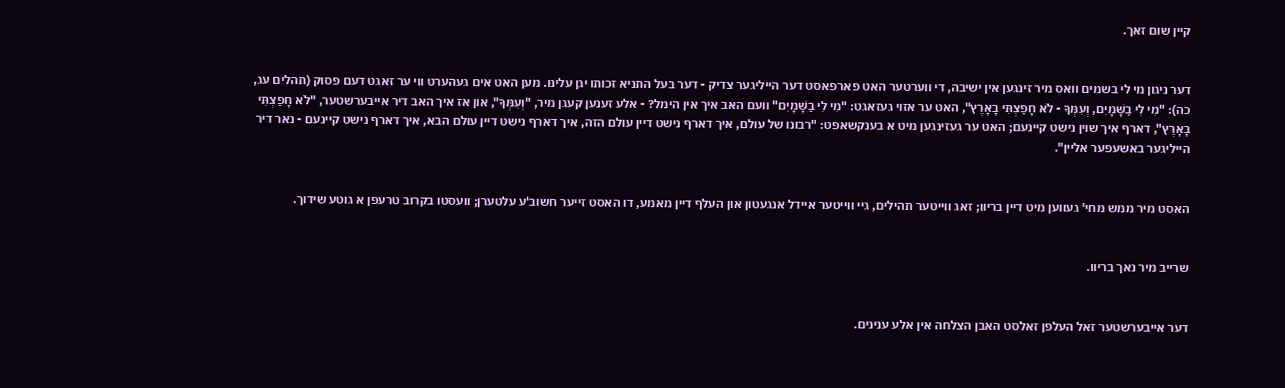קיין שום זאך.


דער ניגון מי לי בשמים וואס מיר זינגען אין ישיבה, די ווערטער האט פארפאסט דער הייליגער צדיק - דער בעל התניא זכותו יגן עלינו. מען האט אים געהערט ווי ער זאגט דעם פסוק (תהלים עג, כה): "מִי לִי בַשָּׁמָיִם, וְעִמְּךָ - לֹא חָפַצְתִּי בָאָרֶץ", האט ער אזוי געזאגט: "מִי לִי בַשָּׁמָיִם" וועם האב איך אין הימל? - אלע זענען קעגן מיר, "וְעִמְּךָ", און אז איך האב דיר אייבערשטער, "לֹא חָפַצְתִּי בָאָרֶץ", דארף איך שוין נישט קיינעם; האט ער געזינגען מיט א בענקשאפט: "רבונו של עולם, איך דארף נישט דיין עולם הזה, איך דארף נישט דיין עולם הבא, איך דארף נישט קיינעם - נאר דיר הייליגער באשעפער אליין".


האסט מיר ממש מחי' געווען מיט דיין בריוו; זאג ווייטער תהילים, גיי ווייטער איידל אנגעטון און העלף דיין מאמע, דו האסט זייער חשוב'ע עלטערן; וועסטו בקרוב טרעפן א גוטע שידוך.


שרייב מיר נאך בריוו.


דער אייבערשטער זאל העלפן זאלסט האבן הצלחה אין אלע ענינים.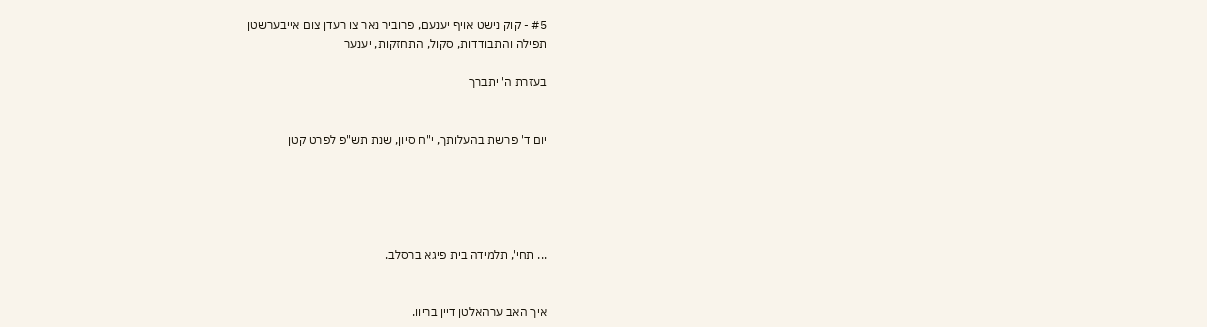#5 - קוק נישט אויף יענעם, פרוביר נאר צו רעדן צום אייבערשטן
תפילה והתבודדות, סקול, התחזקות, יענער

בעזרת ה' יתברך


יום ד' פרשת בהעלותך, י"ח סיון, שנת תש"פ לפרט קטן





... תחי', תלמידה בית פיגא ברסלב.


איך האב ערהאלטן דיין בריוו.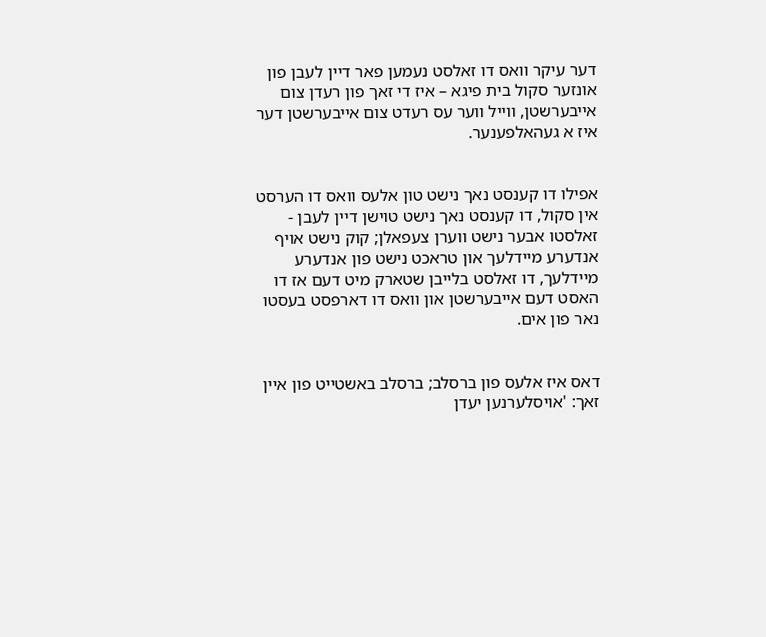דער עיקר וואס דו זאלסט נעמען פאר דיין לעבן פון אונזער סקול בית פיגא – איז די זאך פון רעדן צום אייבערשטן, ווייל ווער עס רעדט צום אייבערשטן דער איז א געהאלפענער.


אפילו דו קענסט נאך נישט טון אלעס וואס דו הערסט אין סקול, דו קענסט נאך נישט טוישן דיין לעבן - זאלסטו אבער נישט ווערן צעפאלן; קוק נישט אויף אנדערע מיידלעך און טראכט נישט פון אנדערע מיידלעך, דו זאלסט בלייבן שטארק מיט דעם אז דו האסט דעם אייבערשטן און וואס דו דארפסט בעסטו נאר פון אים.


דאס איז אלעס פון ברסלב; ברסלב באשטייט פון איין זאך: 'אויסלערנען יעדן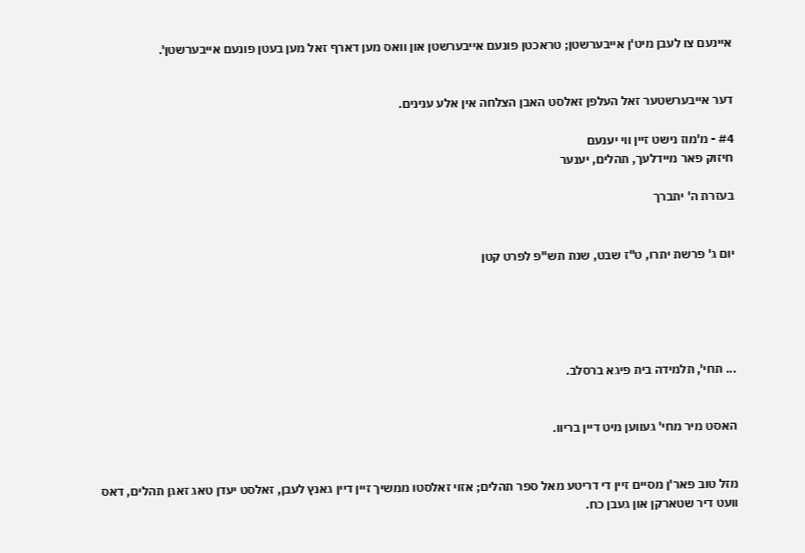איינעם צו לעבן מיט'ן אייבערשטן; טראכטן פונעם אייבערשטן און וואס מען דארף זאל מען בעטן פונעם אייבערשטן'.


דער אייבערשטער זאל העלפן זאלסט האבן הצלחה אין אלע ענינים.

#4 - מ'מוז נישט זיין ווי יענעם
חיזוק פאר מיידלעך, תהלים, יענער

בעזרת ה' יתברך


יום ג' פרשת יתרו, ט"ז שבט, שנת תש"פ לפרט קטן





... תחי', תלמידה בית פיגא ברסלב.


האסט מיר מחי' געווען מיט דיין בריוו.


מזל טוב פאר'ן מסיים זיין די דריטע מאל ספר תהלים; אזוי זאלסטו ממשיך זיין דיין גאנץ לעבן, זאלסט יעדן טאג זאגן תהלים, דאס וועט דיר שטארקן און געבן כח.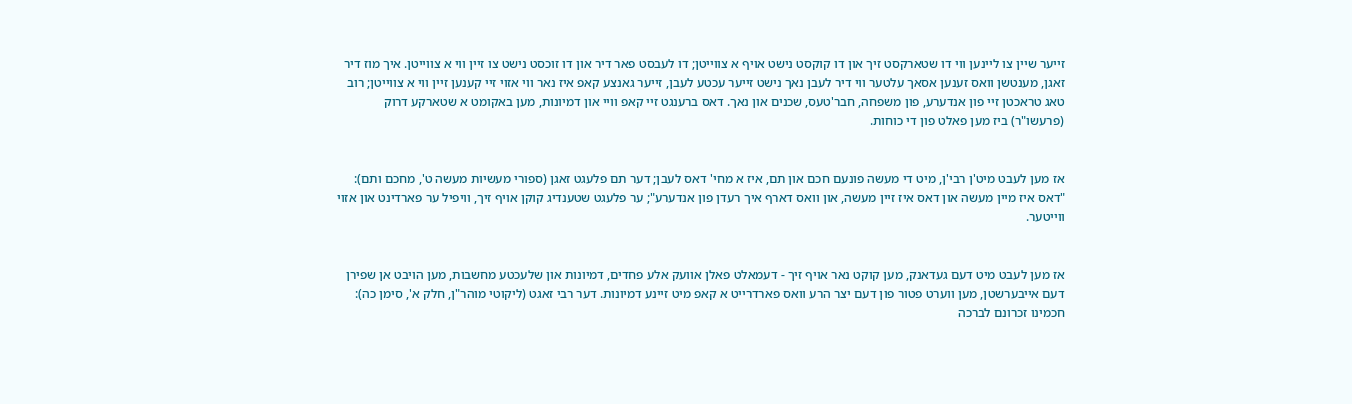זייער שיין צו ליינען ווי דו שטארקסט זיך און דו קוקסט נישט אויף א צווייטן; דו לעבסט פאר דיר און דו זוכסט נישט צו זיין ווי א צווייטן. איך מוז דיר זאגן, מענטשן וואס זענען אסאך עלטער ווי דיר לעבן נאך נישט זייער עכטע לעבן, זייער גאנצע קאפ איז נאר ווי אזוי זיי קענען זיין ווי א צווייטן; רוב טאג טראכטן זיי פון אנדערע, פון משפחה, חבר'טעס, שכנים און נאך. דאס ברענגט זיי קאפ וויי און דמיונות, מען באקומט א שטארקע דרוק (פרעשו"ר) ביז מען פאלט פון די כוחות.


אז מען לעבט מיט'ן רבי'ן, מיט די מעשה פונעם חכם און תם, איז א מחי' דאס לעבן; דער תם פלעגט זאגן (ספורי מעשיות מעשה ט', מחכם ותם): "דאס איז מיין מעשה און דאס איז זיין מעשה, און וואס דארף איך רעדן פון אנדערע"; ער פלעגט שטענדיג קוקן אויף זיך, וויפיל ער פארדינט און אזוי ווייטער.


אז מען לעבט מיט דעם געדאנק, מען קוקט נאר אויף זיך - דעמאלט פאלן אוועק אלע פחדים, דמיונות און שלעכטע מחשבות, מען הויבט אן שפירן דעם אייבערשטן, מען ווערט פטור פון דעם יצר הרע וואס פארדרייט א קאפ מיט זיינע דמיונות. דער רבי זאגט (ליקוטי מוהר"ן, חלק א', סימן כה): חכמינו זכרונם לברכה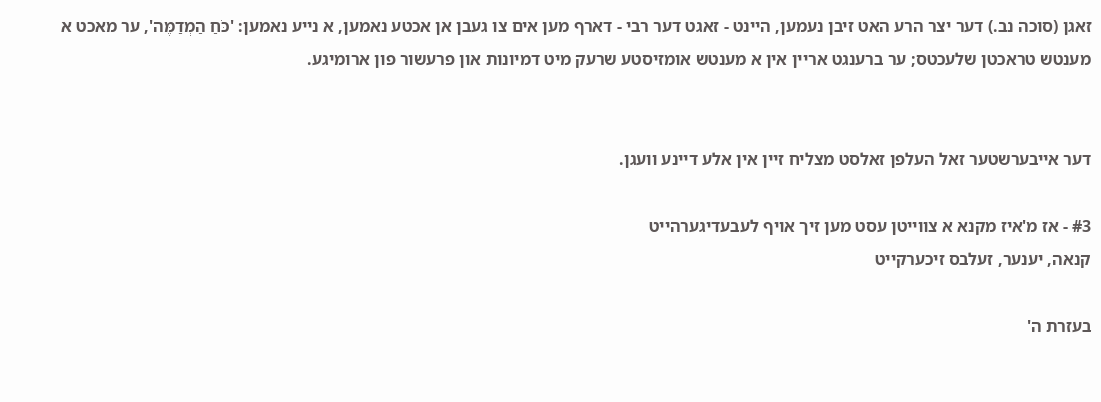זאגן (סוכה נב.) דער יצר הרע האט זיבן נעמען, היינט - זאגט דער רבי - דארף מען אים צו געבן אן אכטע נאמען, א נייע נאמען: 'כֹּחַ הַמְדַמֶּה', ער מאכט א מענטש טראכטן שלעכטס; ער ברענגט אריין אין א מענטש אומזיסטע שרעק מיט דמיונות און פרעשור פון ארומיגע.


דער אייבערשטער זאל העלפן זאלסט מצליח זיין אין אלע דיינע וועגן.

#3 - אז מ'איז מקנא א צווייטן עסט מען זיך אויף לעבעדיגערהייט
קנאה, יענער, זעלבס זיכערקייט

בעזרת ה'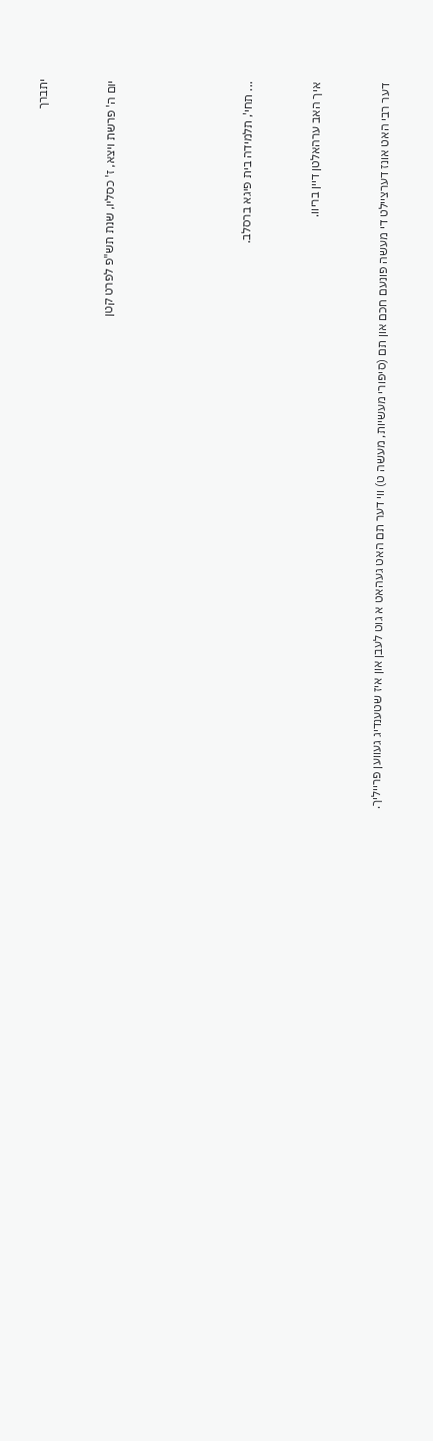יתברך


יום ה' פרשת ויצא, ז' כסליו, שנת תש"פ לפרט קטן





... תחי', תלמידה בית פיגא ברסלב.


איך האב ערהאלטן דיין בריוו.


דער רבי האט אונז דערציילט די מעשה פונעם חכם און תם (סיפורי מעשיות, מעשה ט) ווי דער תם האט געהאט א גוט לעבן און איז שטענדיג געווען פרייליך.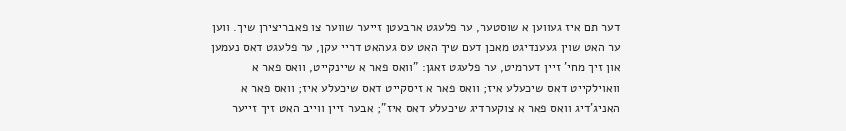דער תם איז געווען א שוסטער, ער פלעגט ארבעטן זייער שווער צו פאבריצירן שיך. ווען ער האט שוין געענדיגט מאכן דעם שיך האט עס געהאט דריי עקן, ער פלעגט דאס נעמען און זיך מחי' זיין דערמיט, ער פלעגט זאגן: "וואס פאר א שיינקייט, וואס פאר א וואוילקייט דאס שיכעלע איז; וואס פאר א זיסקייט דאס שיכעלע איז; וואס פאר א האניג'דיג וואס פאר א צוקערדיג שיכעלע דאס איז"; אבער זיין ווייב האט זיך זייער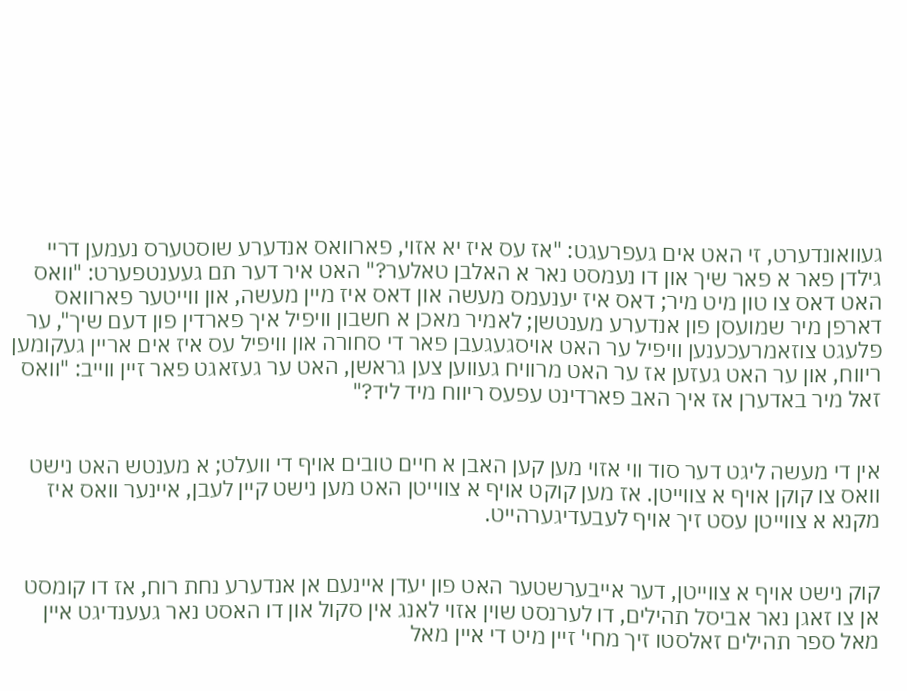געוואונדערט, זי האט אים געפרעגט: "אז עס איז יא אזוי, פארוואס אנדערע שוסטערס נעמען דריי גילדן פאר א פאר שיך און דו נעמסט נאר א האלבן טאלער?" האט איר דער תם געענטפערט: "וואס האט דאס צו טון מיט מיר; דאס איז יענעמס מעשה און דאס איז מיין מעשה, און ווייטער פארוואס דארפן מיר שמועסן פון אנדערע מענטשן; לאמיר מאכן א חשבון וויפיל איך פארדין פון דעם שיך", ער פלעגט צוזאמרעכענען וויפיל ער האט אויסגעגעבן פאר די סחורה און וויפיל עס איז אים אריין געקומען ריווח, און ער האט געזען אז ער האט מרוויח געווען צען גראשן, האט ער געזאגט פאר זיין ווייב: "וואס זאל מיר באדערן אז איך האב פארדינט עפעס ריווח מיד ליד?"


אין די מעשה ליגט דער סוד ווי אזוי מען קען האבן א חיים טובים אויף די וועלט; א מענטש האט נישט וואס צו קוקן אויף א צווייטן. אז מען קוקט אויף א צווייטן האט מען נישט קיין לעבן, איינער וואס איז מקנא א צווייטן עסט זיך אויף לעבעדיגערהייט.


קוק נישט אויף א צווייטן, דער אייבערשטער האט פון יעדן איינעם אן אנדערע נחת רוח, אז דו קומסט אן צו זאגן נאר אביסל תהילים, דו לערנסט שוין אזוי לאנג אין סקול און דו האסט נאר געענדיגט איין מאל ספר תהילים זאלסטו זיך מחי' זיין מיט די איין מאל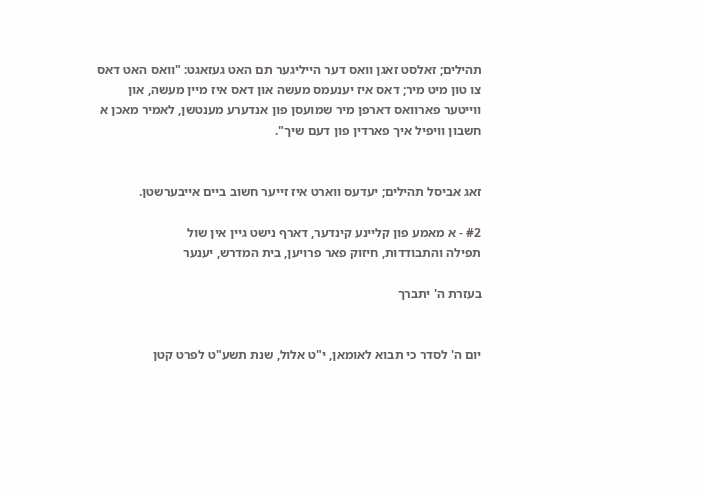תהילים; זאלסט זאגן וואס דער הייליגער תם האט געזאגט: "וואס האט דאס צו טון מיט מיר; דאס איז יענעמס מעשה און דאס איז מיין מעשה, און ווייטער פארוואס דארפן מיר שמועסן פון אנדערע מענטשן, לאמיר מאכן א חשבון וויפיל איך פארדין פון דעם שיך".


זאג אביסל תהילים; יעדעס ווארט איז זייער חשוב ביים אייבערשטן.

#2 - א מאמע פון קליינע קינדער, דארף נישט גיין אין שול
תפילה והתבודדות, חיזוק פאר פרויען, בית המדרש, יענער

בעזרת ה' יתברך


יום ה' לסדר כי תבוא לאומאן, י"ט אלול, שנת תשע"ט לפרט קטן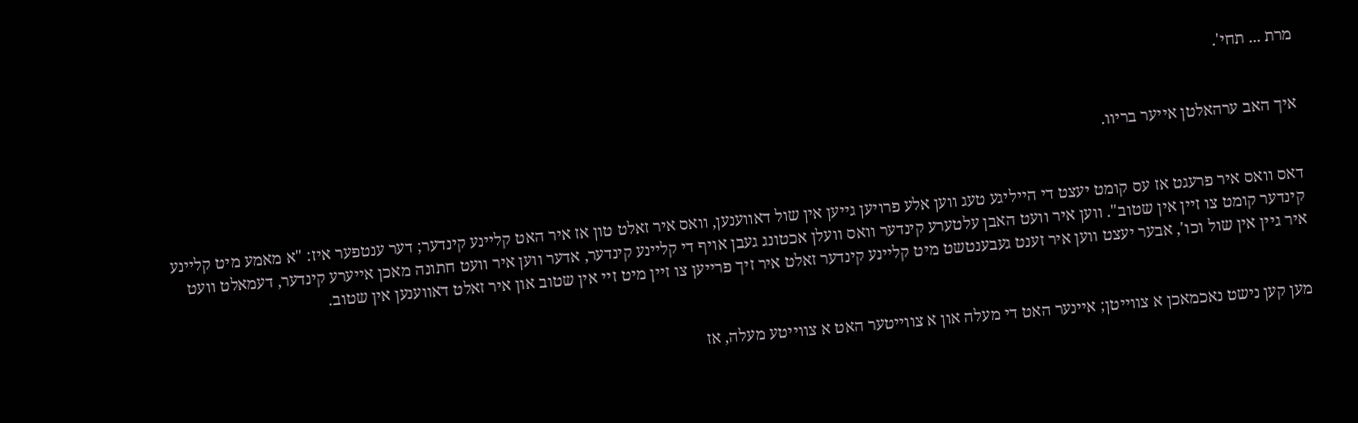מרת ... תחי'.


איך האב ערהאלטן אייער בריוו.


דאס וואס איר פרעגט אז עס קומט יעצט די הייליגע טעג ווען אלע פרויען גייען אין שול דאווענען, וואס איר זאלט טון אז איר האט קליינע קינדער; דער ענטפער איז: "א מאמע מיט קליינע קינדער קומט צו זיין אין שטוב". ווען איר וועט האבן עלטערע קינדער וואס וועלן אכטונג געבן אויף די קליינע קינדער, אדער ווען איר וועט חתונה מאכן אייערע קינדער, דעמאלט וועט איר גיין אין שול וכו', אבער יעצט ווען איר זענט געבענטשט מיט קליינע קינדער זאלט איר זיך פרייען צו זיין מיט זיי אין שטוב און איר זאלט דאווענען אין שטוב.


מען קען נישט נאכמאכן א צווייטן; איינער האט די מעלה און א צווייטער האט א צווייטע מעלה, אז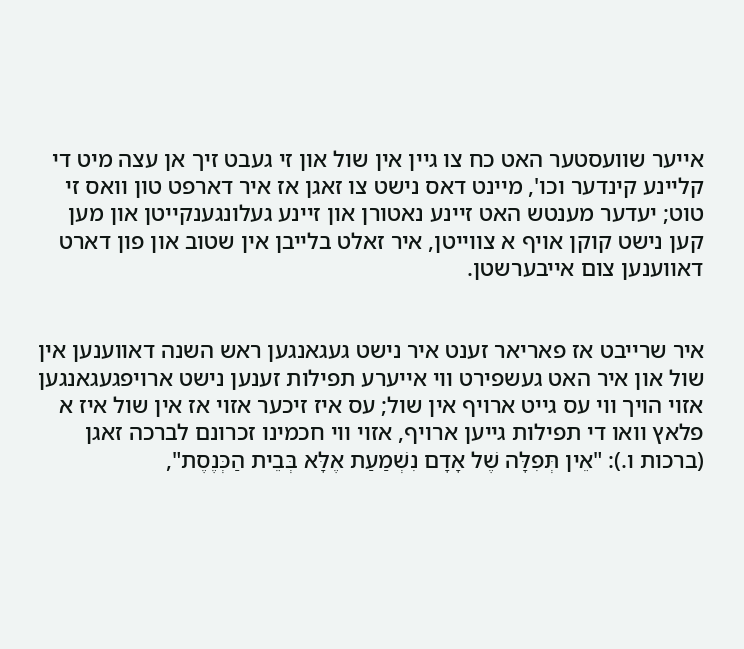אייער שוועסטער האט כח צו גיין אין שול און זי געבט זיך אן עצה מיט די קליינע קינדער וכו', מיינט דאס נישט צו זאגן אז איר דארפט טון וואס זי טוט; יעדער מענטש האט זיינע נאטורן און זיינע געלונגענקייטן און מען קען נישט קוקן אויף א צווייטן, איר זאלט בלייבן אין שטוב און פון דארט דאווענען צום אייבערשטן.


איר שרייבט אז פאריאר זענט איר נישט געגאנגען ראש השנה דאווענען אין שול און איר האט געשפירט ווי אייערע תפילות זענען נישט ארויפגעגאנגען אזוי הויך ווי עס גייט ארויף אין שול; עס איז זיכער אזוי אז אין שול איז א פלאץ וואו די תפילות גייען ארויף, אזוי ווי חכמינו זכרונם לברכה זאגן (ברכות ו.): "אֵין תְּפִלָּה שֶׁל אָדָם נִשְׁמַעַת אֶלָּא בְּבֵית הַכְּנֶסֶת",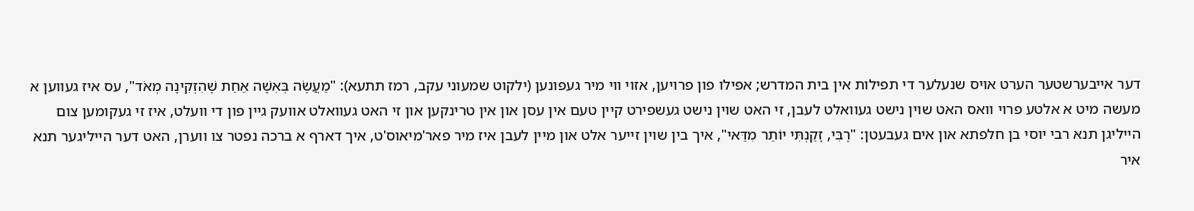דער אייבערשטער הערט אויס שנעלער די תפילות אין בית המדרש; אפילו פון פרויען, אזוי ווי מיר געפונען (ילקוט שמעוני עקב, רמז תתעא): "מַעֲשֶׂה בְּאִשָׁה אַחַת שֶׁהִזְקִינָה מְאֹד", עס איז געווען א מעשה מיט א אלטע פרוי וואס האט שוין נישט געוואלט לעבן, זי האט שוין נישט געשפירט קיין טעם אין עסן און אין טרינקען און זי האט געוואלט אוועק גיין פון די וועלט, איז זי געקומען צום הייליגן תנא רבי יוסי בן חלפתא און אים געבעטן: "רֶבִּי, זָקַנְתִּי יוֹתֵר מִדַּאי", איך בין שוין זייער אלט און מיין לעבן איז מיר פאר'מיאוס'ט, איך דארף א ברכה נפטר צו ווערן, האט דער הייליגער תנא איר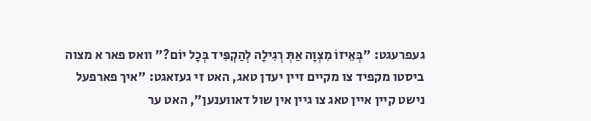געפרעגט: "בְּאֵיזוֹ מִצְוָה אַתְּ רְגִילָה לְהַקְפִּיד בְּכָל יוֹם?" וואס פאר א מצוה ביסטו מקפיד צו מקיים זיין יעדן טאג, האט זי געזאגט: "איך פארפעל נישט קיין איין טאג צו גיין אין שול דאווענען", האט ער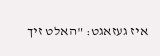איז געזאגט: "האלט זיך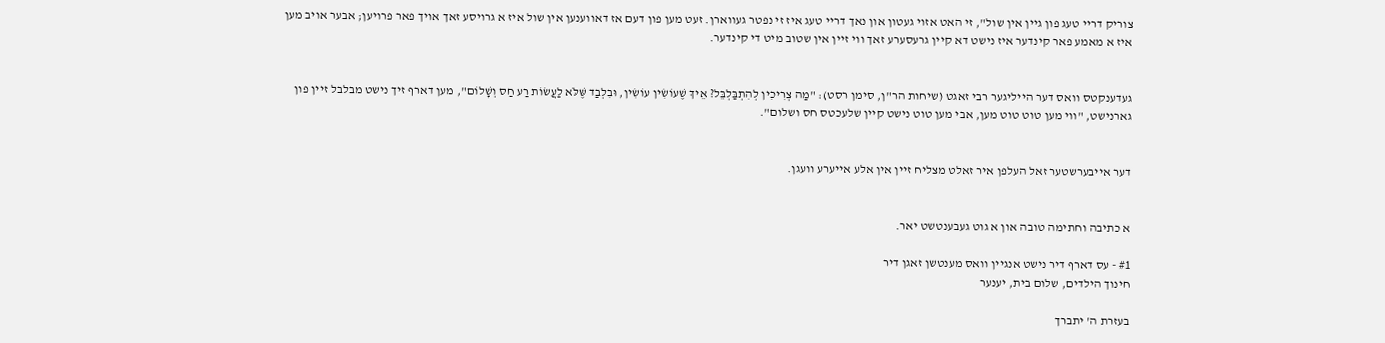צוריק דריי טעג פון גיין אין שול", זי האט אזוי געטון און נאך דריי טעג איז זי נפטר געווארן. זעט מען פון דעם אז דאווענען אין שול איז א גרויסע זאך אויך פאר פרויען; אבער אויב מען איז א מאמע פאר קינדער איז נישט דא קיין גרעסערע זאך ווי זיין אין שטוב מיט די קינדער.


געדענקטס וואס דער הייליגער רבי זאגט (שיחות הר"ן, סימן רסט): "מַה צְרִיכִין לְהִתְבַּלְבֵּל? אֵיךְ שֶׁעוֹשִׂין עוֹשִׂין, וּבִלְבַד שֶּׁלֹּא לַעֲשׂוֹת רַע חַס וְשָׁלוֹם", מען דארף זיך נישט מבלבל זיין פון גארנישט, "ווי מען טוט טוט מען, אבי מען טוט נישט קיין שלעכטס חס ושלום".


דער אייבערשטער זאל העלפן איר זאלט מצליח זיין אין אלע אייערע וועגן.


א כתיבה וחתימה טובה און א גוט געבענטשט יאר.

#1 - עס דארף דיר נישט אנגיין וואס מענטשן זאגן דיר
חינוך הילדים, שלום בית, יענער

בעזרת ה' יתברך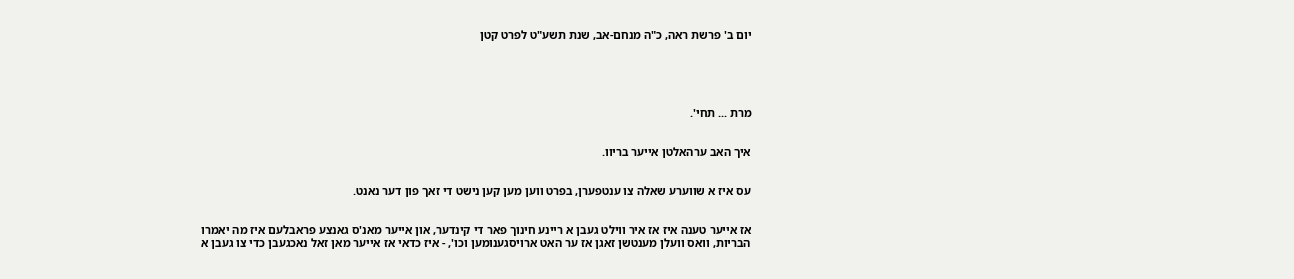יום ב' פרשת ראה, כ"ה מנחם-אב, שנת תשע"ט לפרט קטן





מרת ... תחי'.


איך האב ערהאלטן אייער בריוו.


עס איז א שווערע שאלה צו ענטפערן, בפרט ווען מען קען נישט די זאך פון דער נאנט.


אז אייער טענה איז אז איר ווילט געבן א ריינע חינוך פאר די קינדער, און אייער מאנ'ס גאנצע פראבלעם איז מה יאמרו הבריות, וואס וועלן מענטשן זאגן אז ער האט ארויסגענומען וכו', - איז כדאי אז אייער מאן זאל נאכגעבן כדי צו געבן א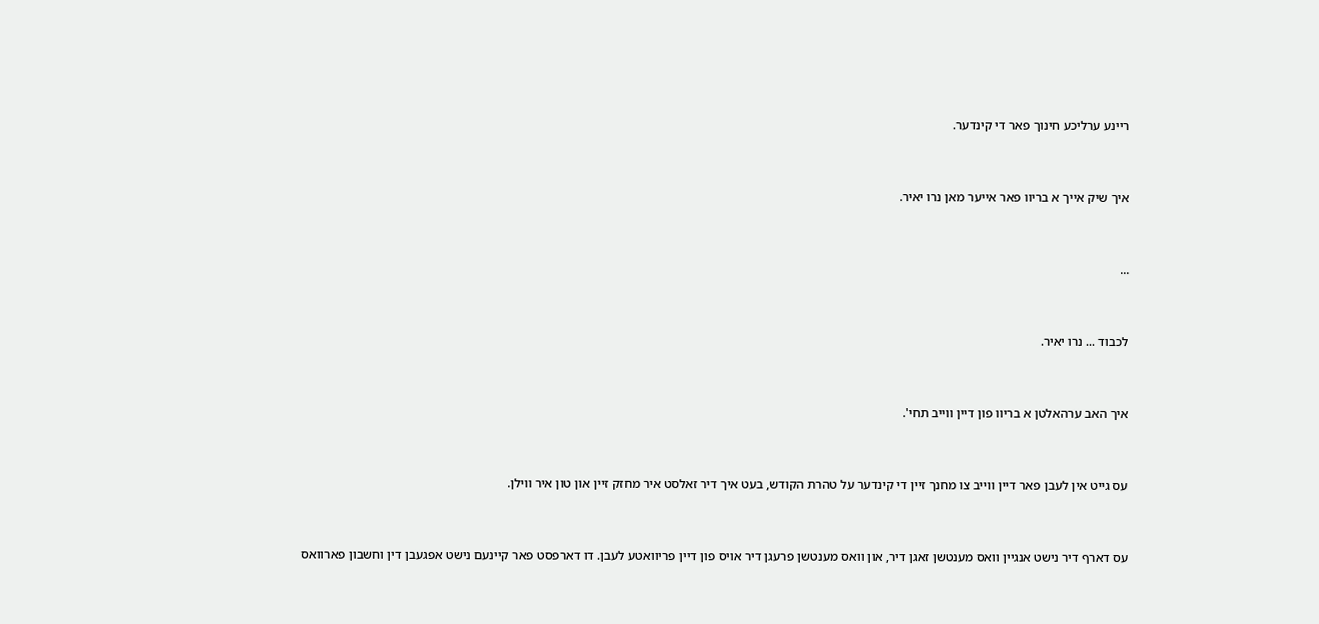ריינע ערליכע חינוך פאר די קינדער.


איך שיק אייך א בריוו פאר אייער מאן נרו יאיר.


...


לכבוד ... נרו יאיר.


איך האב ערהאלטן א בריוו פון דיין ווייב תחי'.


עס גייט אין לעבן פאר דיין ווייב צו מחנך זיין די קינדער על טהרת הקודש, בעט איך דיר זאלסט איר מחזק זיין און טון איר ווילן.


עס דארף דיר נישט אנגיין וואס מענטשן זאגן דיר, און וואס מענטשן פרעגן דיר אויס פון דיין פריוואטע לעבן. דו דארפסט פאר קיינעם נישט אפגעבן דין וחשבון פארוואס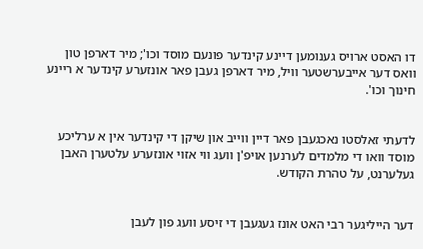דו האסט ארויס גענומען דיינע קינדער פונעם מוסד וכו'; מיר דארפן טון וואס דער אייבערשטער וויל, מיר דארפן געבן פאר אונזערע קינדער א ריינע חינוך וכו'.


לדעתי זאלסטו נאכגעבן פאר דיין ווייב און שיקן די קינדער אין א ערליכע מוסד וואו די מלמדים לערנען אויפ'ן וועג ווי אזוי אונזערע עלטערן האבן געלערנט, על טהרת הקודש.


דער הייליגער רבי האט אונז געגעבן די זיסע וועג פון לעבן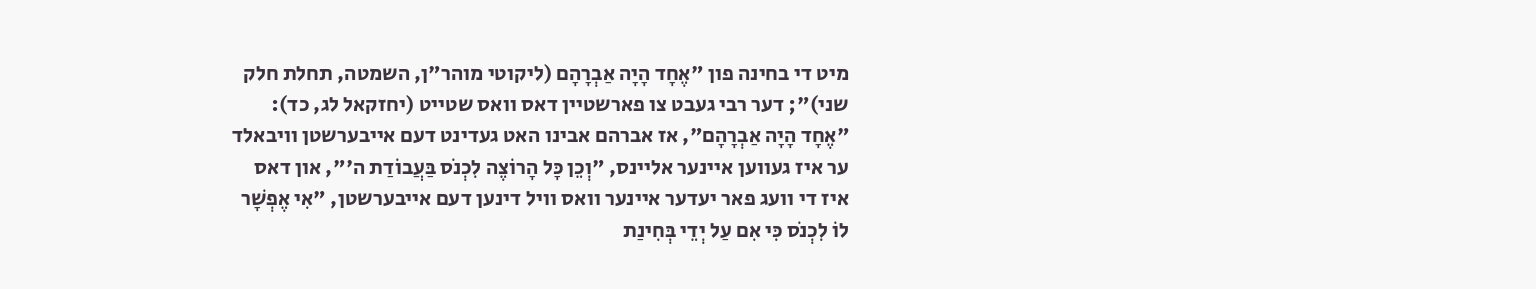מיט די בחינה פון "אֶחָד הָיָה אַבְרָהָם (ליקוטי מוהר"ן, השמטה, תחלת חלק שני)"; דער רבי געבט צו פארשטיין דאס וואס שטייט (יחזקאל לג, כד): "אֶחָד הָיָה אַבְרָהָם", אז אברהם אבינו האט געדינט דעם אייבערשטן וויבאלד ער איז געווען איינער אליינס, "וְכֵן כָּל הָרוֹצֶה לִכְנֹס בַּעֲבוֹדַת ה'", און דאס איז די וועג פאר יעדער איינער וואס וויל דינען דעם אייבערשטן, "אִי אֶפְשָׁר לוֹ לִכְנֹס כִּי אִם עַל יְדֵי בְּחִינַת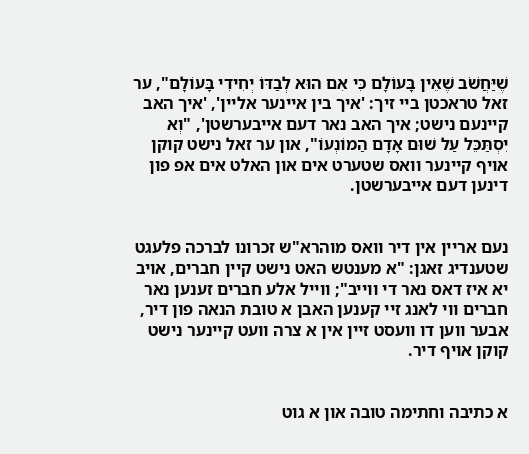שֶׁיַּחֲשֹׁב שֶׁאֵין בָּעוֹלָם כִּי אִם הוּא לְבַדּוֹ יְחִידִי בָּעוֹלָם", ער זאל טראכטן ביי זיך: 'איך בין איינער אליין', 'איך האב קיינעם נישט; איך האב נאר דעם אייבערשטן', "וְא יִסְתַּכֵּל עַל שׁוּם אָדָם הַמוֹנְעוֹ", און ער זאל נישט קוקן אויף קיינער וואס שטערט אים און האלט אים אפ פון דינען דעם אייבערשטן.


נעם אריין אין דיר וואס מוהרא"ש זכרונו לברכה פלעגט שטענדיג זאגן: "א מענטש האט נישט קיין חברים, אויב יא איז דאס נאר די ווייב"; ווייל אלע חברים זענען נאר חברים ווי לאנג זיי קענען האבן א טובת הנאה פון דיר, אבער ווען דו וועסט זיין אין א צרה וועט קיינער נישט קוקן אויף דיר.


א כתיבה וחתימה טובה און א גוט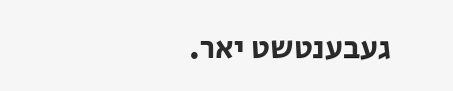געבענטשט יאר.